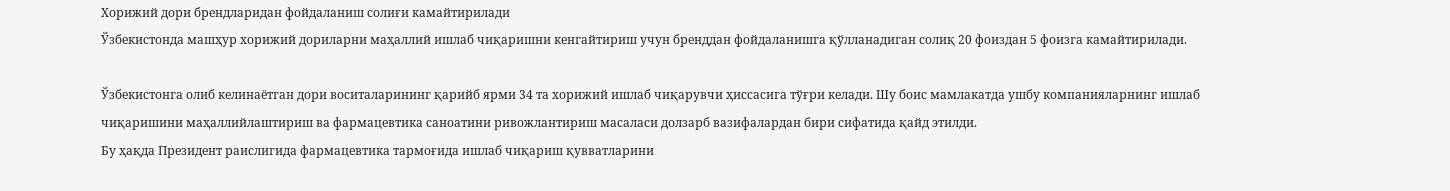Хорижий дори брендларидан фойдаланиш солиғи камайтирилади
Ўзбекистонда машҳур хорижий дориларни маҳаллий ишлаб чиқаришни кенгайтириш учун бренддан фойдаланишга қўлланадиган солиқ 20 фоиздан 5 фоизга камайтирилади.

Ўзбекистонга олиб келинаётган дори воситаларининг қарийб ярми 34 та хорижий ишлаб чиқарувчи ҳиссасига тўғри келади. Шу боис мамлакатда ушбу компанияларнинг ишлаб чиқаришини маҳаллийлаштириш ва фармацевтика саноатини ривожлантириш масаласи долзарб вазифалардан бири сифатида қайд этилди.
Бу ҳақда Президент раислигида фармацевтика тармоғида ишлаб чиқариш қувватларини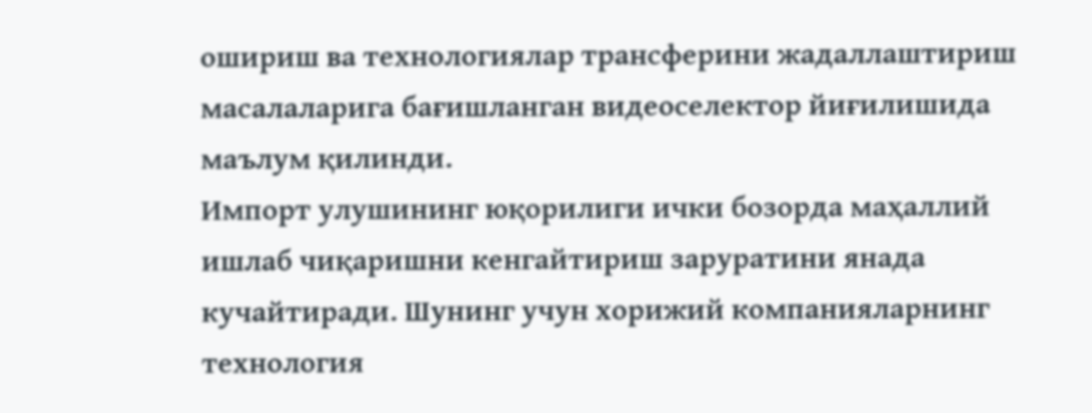ошириш ва технологиялар трансферини жадаллаштириш масалаларига бағишланган видеоселектор йиғилишида маълум қилинди.
Импорт улушининг юқорилиги ички бозорда маҳаллий ишлаб чиқаришни кенгайтириш заруратини янада кучайтиради. Шунинг учун хорижий компанияларнинг технология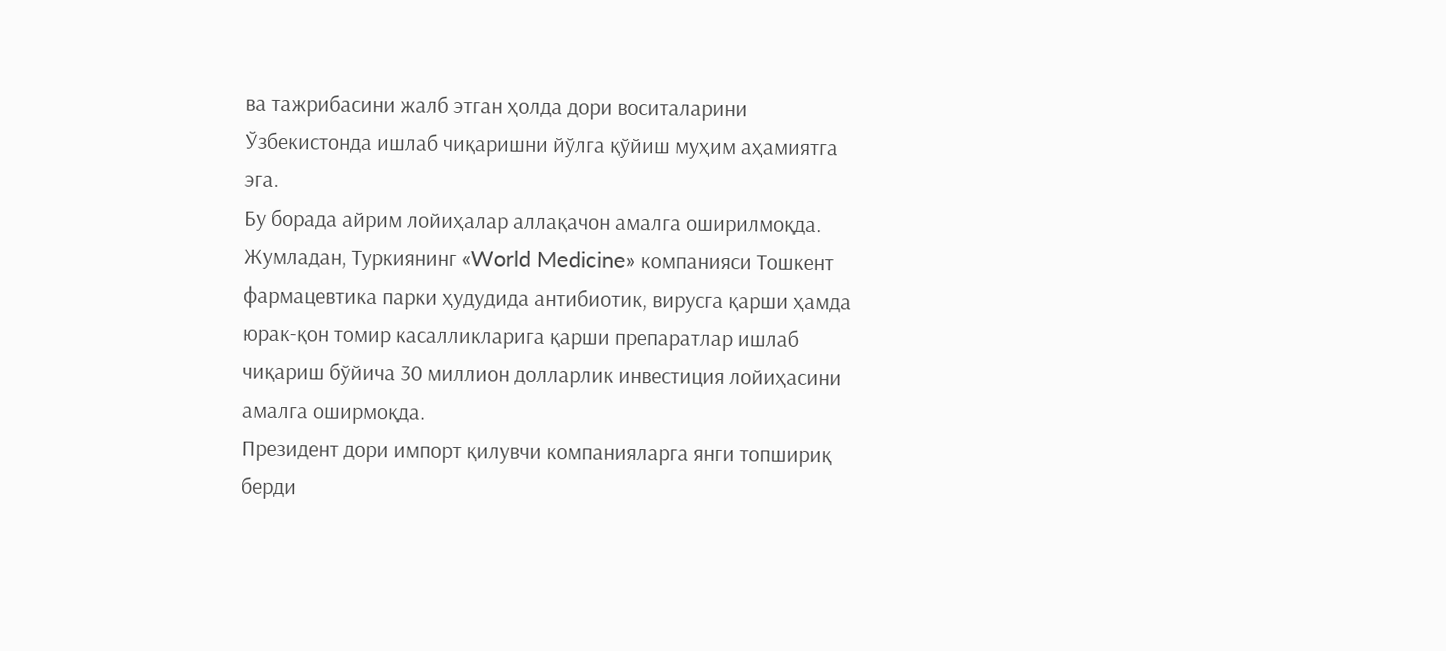ва тажрибасини жалб этган ҳолда дори воситаларини Ўзбекистонда ишлаб чиқаришни йўлга қўйиш муҳим аҳамиятга эга.
Бу борада айрим лойиҳалар аллақачон амалга оширилмоқда. Жумладан, Туркиянинг «World Medicine» компанияси Тошкент фармацевтика парки ҳудудида антибиотик, вирусга қарши ҳамда юрак-қон томир касалликларига қарши препаратлар ишлаб чиқариш бўйича 30 миллион долларлик инвестиция лойиҳасини амалга оширмоқда.
Президент дори импорт қилувчи компанияларга янги топшириқ берди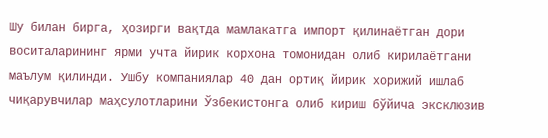Шу билан бирга, ҳозирги вақтда мамлакатга импорт қилинаётган дори воситаларининг ярми учта йирик корхона томонидан олиб кирилаётгани маълум қилинди. Ушбу компаниялар 40 дан ортиқ йирик хорижий ишлаб чиқарувчилар маҳсулотларини Ўзбекистонга олиб кириш бўйича эксклюзив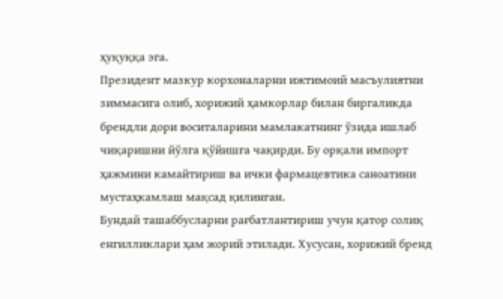ҳуқуққа эга.
Президент мазкур корхоналарни ижтимоий масъулиятни зиммасига олиб, хорижий ҳамкорлар билан биргаликда брендли дори воситаларини мамлакатнинг ўзида ишлаб чиқаришни йўлга қўйишга чақирди. Бу орқали импорт ҳажмини камайтириш ва ички фармацевтика саноатини мустаҳкамлаш мақсад қилинган.
Бундай ташаббусларни рағбатлантириш учун қатор солиқ енгилликлари ҳам жорий этилади. Хусусан, хорижий бренд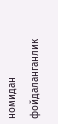номидан фойдаланганлик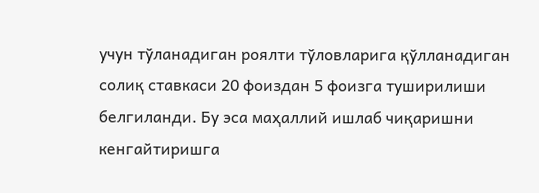учун тўланадиган роялти тўловларига қўлланадиган солиқ ставкаси 20 фоиздан 5 фоизга туширилиши белгиланди. Бу эса маҳаллий ишлаб чиқаришни кенгайтиришга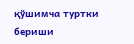қўшимча туртки бериши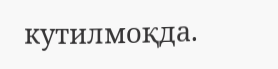кутилмоқда.